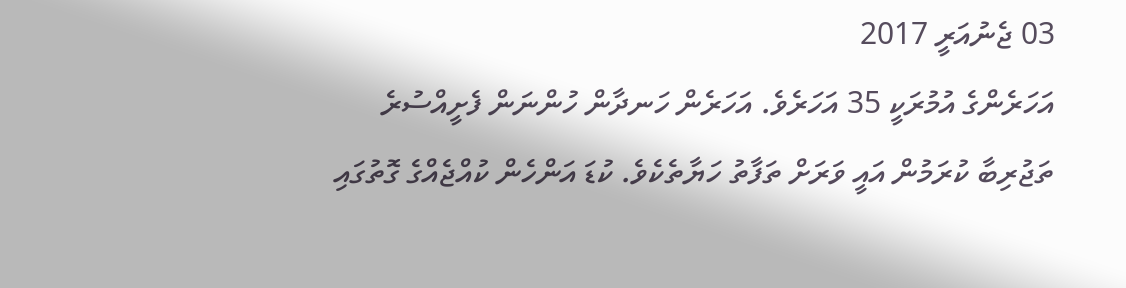03 ޖެނުއަރީ 2017
އަހަރެންގެ އުމުރަކީ 35 އަހަރެވެ. އަހަރެން ހަނދާން ހުންނަން ފެށީއްސުރެ ތަޖުރިބާ ކުރަމުން އައީ ވަރަށް ތަފާތު ހަޔާތެކެވެ. ކުޑަ އަންހެން ކުއްޖެއްގެ ގޮތުގައި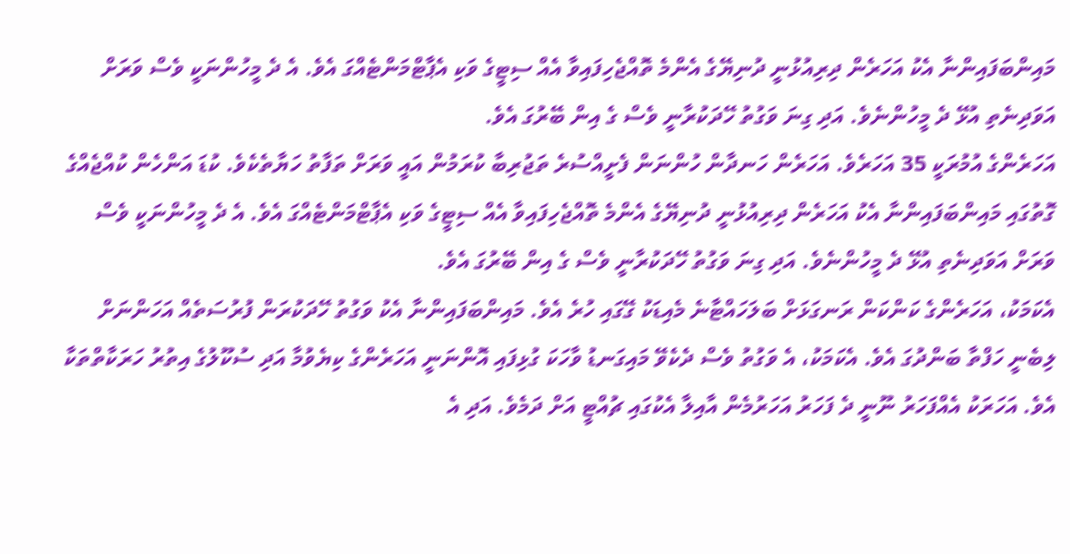މައިންބަފައިންނާ އެކު އަހަރެން ދިރިއުޅުނީ ދުނިޔޭގެ އެންމެ ތޮއްޖެހިފައިވާ އެއް ސިޓީގެ ވަކި އެޕާޓްމަންޓެއްގަ އެވެ. އެ ދެ މީހުންނަކީ ވެސް ވަރަށް އަވަދިނެތި އުޅޭ ދެ މީހުންނެވެ. އަދި ގިނަ ވަގުތު ހޭދަކުރާނީ ވެސް ގެ އިން ބޭރުގަ އެވެ.
އަހަރެންގެ އުމުރަކީ 35 އަހަރެވެ. އަހަރެން ހަނދާން ހުންނަން ފެށީއްސުރެ ތަޖުރިބާ ކުރަމުން އައީ ވަރަށް ތަފާތު ހަޔާތެކެވެ. ކުޑަ އަންހެން ކުއްޖެއްގެ ގޮތުގައި މައިންބަފައިންނާ އެކު އަހަރެން ދިރިއުޅުނީ ދުނިޔޭގެ އެންމެ ތޮއްޖެހިފައިވާ އެއް ސިޓީގެ ވަކި އެޕާޓްމަންޓެއްގަ އެވެ. އެ ދެ މީހުންނަކީ ވެސް ވަރަށް އަވަދިނެތި އުޅޭ ދެ މީހުންނެވެ. އަދި ގިނަ ވަގުތު ހޭދަކުރާނީ ވެސް ގެ އިން ބޭރުގަ އެވެ.
އެކަމަކު، އަހަރެންގެ ކަންކަން ރަނގަޅަށް ބަލަހައްޓާނެ މެއިޑަކު ގޭގައި ހުރެ އެވެ. މައިންބަފައިންނާ އެކު ވަގުތު ހޭދަކުރަން ފުރުސަތެއް އަހަންނަށް ލިބެނީ ހަފްތާ ބަންދުގަ އެވެ. އެކަމަކު، އެ ވަގުތު ވެސް ދެކެވޭ މައިގަނޑު ވާހަކަ ގުޅިފައި އޮންނަނީ އަހަރެންގެ ކިޔެވުމާ އަދި ސުކޫލުގެ އިތުރު ހަރަކާތްތަކާ އެވެ. އަހަރަކު އެއްފަހަރު ނޫނީ ދެ ފަހަރު އަހަރުމެން އާއިލާ އެކުގައި ޗުއްޓީ އަށް ދަމެވެ. އަދި އެ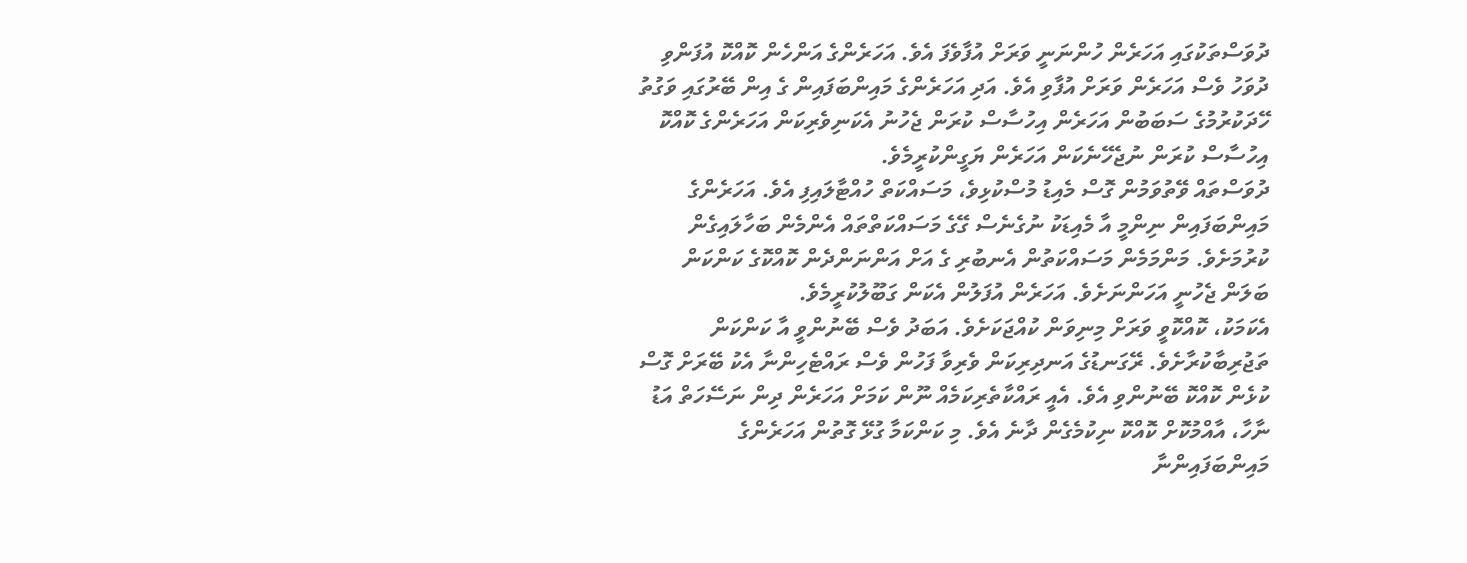ދުވަސްތަކުގައި އަހަރެން ހުންނަނީ ވަރަށް އުފާވެފަ އެވެ. އަހަރެންގެ އަންހެން ކޮއްކޮ އުފަންވި ދުވަހު ވެސް އަހަރެން ވަރަށް އުފާވި އެވެ. އަދި އަހަރެންގެ މައިންބަފައިން ގެ އިން ބޭރުގައި ވަގުތު ހޭދަކުރުމުގެ ސަބަބުން އަހަރެން އިހުސާސް ކުރަން ޖެހުނު އެކަނިވެރިކަން އަހަރެންގެ ކޮއްކޮ އިހުސާސް ކުރަން ނުޖެހޭނެކަން އަހަރެން ޔަގީންކުރީމެވެ.
ދުވަސްތައް ވޭތުވަމުން ގޮސް މެއިޑު މުސްކުޅިވެ، މަސައްކަތް ހުއްޓާލައިފި އެވެ. އަހަރެންގެ މައިންބަފައިން ނިންމީ އާ މެއިޑަކު ނުގެނެސް ގޭގެ މަސައްކަތްތައް އެންމެން ބަހާލައިގެން ކުރުމަށެވެ. މަންމަމެން މަސައްކަތުން އެނބުރި ގެ އަށް އަންނަންދެން ކޮއްކޮގެ ކަންކަން ބަލަން ޖެހުނީ އަހަންނަށެވެ. އަހަރެން އުފަލުން އެކަން ގަބޫލުކުރީމެވެ.
އެކަމަކު، ކޮއްކޮވީ ވަރަށް މިނިވަން ކުއްޖަކަށެވެ. އަބަދު ވެސް ބޭނުންވީ އާ ކަންކަން ތަޖުރިބާކުރާށެވެ. ރޭގަނޑުގެ އަނދިރިކަން ވެރިވާ ފަހުން ވެސް ރައްޓެހިންނާ އެކު ބޭރަށް ގޮސް ކުޅެން ކޮއްކޮ ބޭނުންވި އެވެ. އެއީ ރައްކާތެރިކަމެއް ނޫން ކަމަށް އަހަރެން ދިން ނަސޭހަތް އަޑު ނާހާ، އާއްމުކޮށް ކޮއްކޮ ނިކުމެގެން ދާނެ އެވެ. މި ކަންކަމާ ގުޅޭ ގޮތުން އަހަރެންގެ މައިންބަފައިންނާ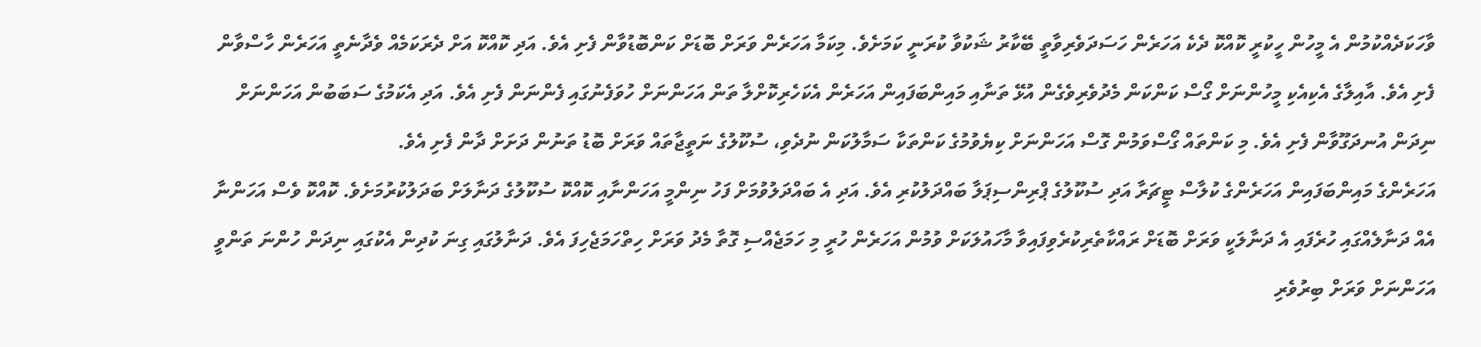ވާހަކަދެއްކުމުން އެ މީހުން ހީކުރީ ކޮއްކޮ ދެކެ އަހަރެން ހަސަދަވެރިވާތީ ބޭކާރު ޝަކުވާ ކުރަނީ ކަމަށެވެ. މިކަމާ އަހަރެން ވަރަށް ބޮޑަށް ކަންބޮޑުވާން ފެށި އެވެ. އަދި ކޮއްކޮ އަށް ދެރަކަމެއް ވެދާނެތީ އަހަރެން ހާސްވާން ފެށި އެވެ. އާއިލާގެ އެކިއެކި މީހުންނަށް ގޯސް ކަންކަން މެދުވެރިވެގެން އުޅޭ ތަނާއި މައިންބަފައިން އަހަރެން އެކަހެރިކޮށްލާ ތަން އަހަންނަށް ހުވަފެނުގައި ފެންނަން ފެށި އެވެ. އަދި އެކަމުގެ ސަބަބުން އަހަންނަށް ނިދަން އުނދަގޫވާން ފެށި އެވެ. މި ކަންތައް ގޯސްވަމުން ގޮސް އަހަންނަށް ކިޔެވުމުގެ ކަންތަކާ ސަމާލުކަން ނުދެވި، ސުކޫލުގެ ނަތީޖާތައް ވަރަށް ބޮޑު ތަނުން ދަށަށް ދާން ފެށި އެވެ.
އަހަރެންގެ މައިންބަފައިން އަހަރެންގެ ކުލާސް ޓީޗަރާ އަދި ސުކޫލުގެ ޕްރިންސިޕަލާ ބައްދަލުކުރި އެވެ. އަދި އެ ބައްދަލުވުމަށް ފަހު ނިންމީ އަހަންނާއި ކޮއްކޮ ސުކޫލުގެ ދަނާލަށް ބަދަލުކުރުމަށެވެ. ކޮއްކޮ ވެސް އަހަންނާ އެއް ދަނާލެއްގައި ހުރެފައި އެ ދަނާލަކީ ވަރަށް ބޮޑަށް ރައްކާތެރިކުރެވިފައިވާ މާހައުލަކަށް ވުމުން އަހަރެން ހުރީ މި ހަމަޖެއްސި ގޮތާ މެދު ވަރަށް ހިތްހަމަޖެހިފަ އެވެ. ދަނާލުގައި ގިނަ ކުދިން އެކުގައި ނިދަން ހުންނަ ތަންވީ އަހަންނަށް ވަރަށް ބިރުވެރި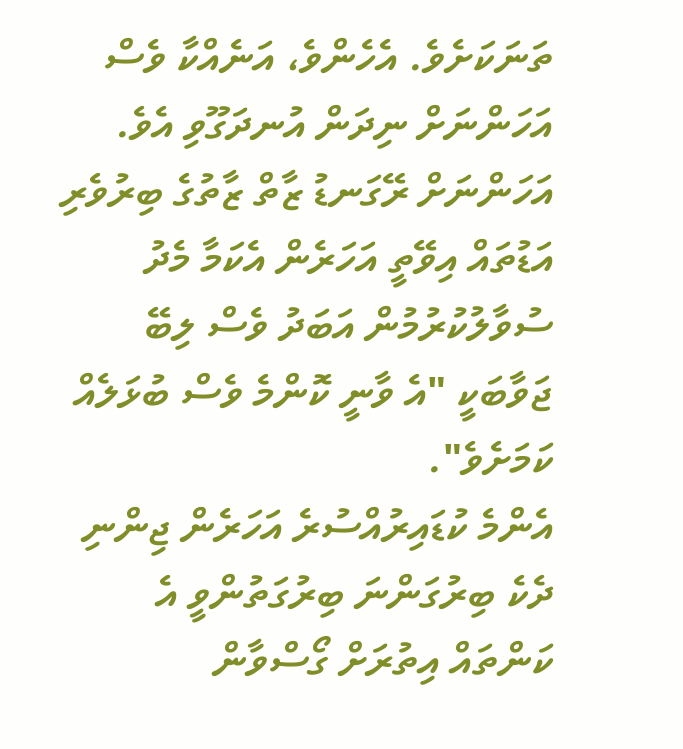ތަނަކަށެވެ. އެހެންވެ، އަނެއްކާ ވެސް އަހަންނަށް ނިދަން އުނދަގޫވި އެވެ. އަހަންނަށް ރޭގަނޑު ޒާތް ޒާތުގެ ބިރުވެރި އަޑުތައް އިވޭތީ އަހަރެން އެކަމާ މެދު ސުވާލުކުރުމުން އަބަދު ވެސް ލިބޭ ޖަވާބަކީ "އެ ވާނީ ކޮންމެ ވެސް ބުޅަލެއް ކަމަށެވެ".
އެންމެ ކުޑައިރުއްސުރެ އަހަރެން ޖިންނި ދެކެ ބިރުގަންނަ ބިރުގަތުންވީ އެ ކަންތައް އިތުރަށް ގޯސްވާން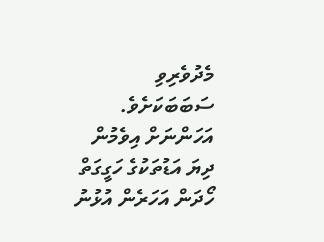މެދުވެރިވި ސަބަބަކަށެވެ. އަހަންނަށް އިވެމުން ދިޔަ އަޑުތަކުގެ ހަގީގަތް ހޯދަން އަހަރެން އުޅުނު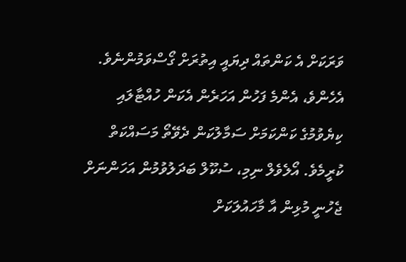ވަރަކަށް އެ ކަންތައް ދިޔައީ އިތުރަށް ގޯސްވަމުންނެވެ. އެހެންވެ، އެންމެ ފަހުން އަހަރެން އެކަން ހުއްޓާލައި ކިޔެވުމުގެ ކަންކަމަށް ސަމާލުކަން ދެވޭތޯ މަސައްކަތް ކުރީމެވެ. އޯލެވެލް ނިމި، ސުކޫލް ބަދަލުވުމުން އަހަންނަށް ޖެހުނީ މުޅިން އާ މާހައުލަކަށް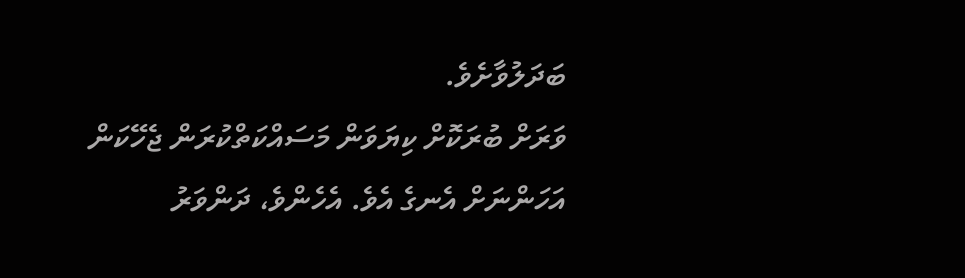ބަދަލުވާށެވެ.
ވަރަށް ބުރަކޮށް ކިޔަވަން މަސައްކަތްކުރަން ޖެހޭކަން އަހަންނަށް އެނގެ އެވެ. އެހެންވެ، ދަންވަރު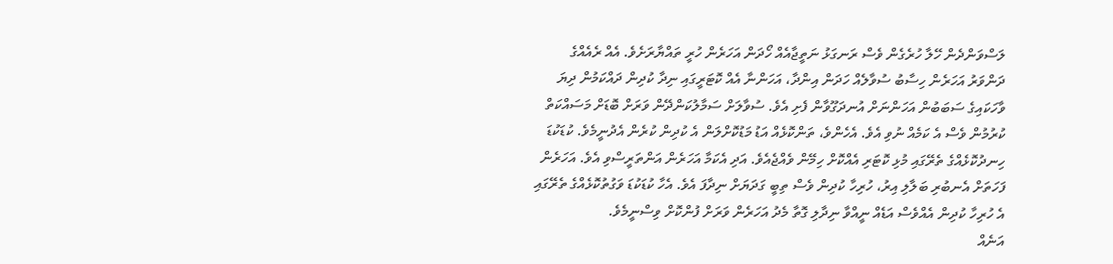ލަސްވަންދެން ހޭލާ ހުރެގެން ވެސް ރަނގަޅު ނަތީޖާއެއް ހޯދަން އަހަރެން ހުރީ ތައްޔާރަށެވެ. އެއް ރެއެއްގެ ދަންވަރު އަހަރެން ހިސާބު ސުވާލެއް ހަދަން އިންދާ، އަހަންނާ އެއް ކޮޓަރީގައި ނިދާ ކުދިން ދައްކަމުން ދިޔަ ވާހަކައިގެ ސަބަބުން އަހަންނަށް އުނދަގޫވާން ފެށި އެވެ. ސުވާލަށް ސަމާލުކަންދޭން ވަރަށް ބޮޑަށް މަސައްކަތް ކުރުމުން ވެސް އެ ކަމެއް ނުވި އެވެ. އެހެންވެ، ތަންކޮޅެއް އަޑު މަޑުކޮށްލަން އެ ކުދިން ކުރެން އެދުނީމެވެ. ކުޑަކުޑަ ހިނދުކޮޅެއްގެ ތެރޭގައި މުޅި ކޮޓަރި އެއްކޮށް ހިމޭން ވެއްޖެއެވެ. އަދި އެކަމާ އަހަރެން އަންތަރީސްވި އެވެ. އަހަރެން ފަހަތަށް އެނބުރި ބަލާލި އިރު، ހުރިހާ ކުދިން ވެސް ތިބީ ގަދަޔަށް ނިދާފަ އެވެ. އެހާ ކުޑަކުޑަ ވަގުތުކޮޅެއްގެ ތެރޭގައި އެ ހުރިހާ ކުދިން އެއްވެސް އަޑެއް ނީއްވާ ނިދާލި ގޮތާ މެދު އަހަރެން ވަރަށް ފުންކޮށް ވިސްނީމެވެ.
އަނެއް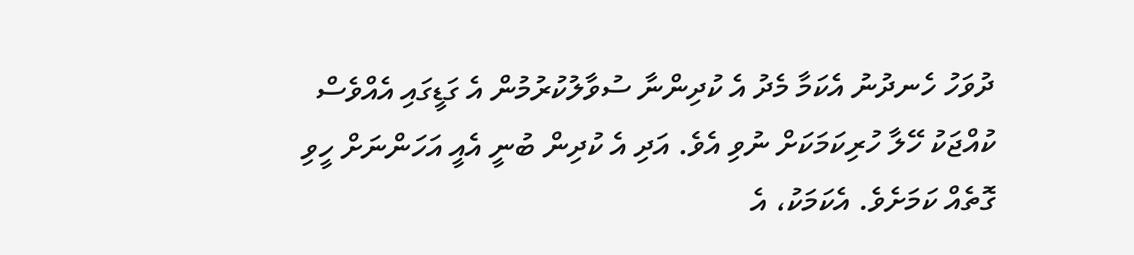ދުވަހު ހެނދުނު އެކަމާ މެދު އެ ކުދިންނާ ސުވާލުކުރުމުން އެ ގަޑީގައި އެއްވެސް ކުއްޖަކު ހޭލާ ހުރިކަމަކަށް ނުވި އެވެ. އަދި އެ ކުދިން ބުނީ އެއީ އަހަންނަށް ހީވި ގޮތެއް ކަމަށެވެ. އެކަމަކު، އެ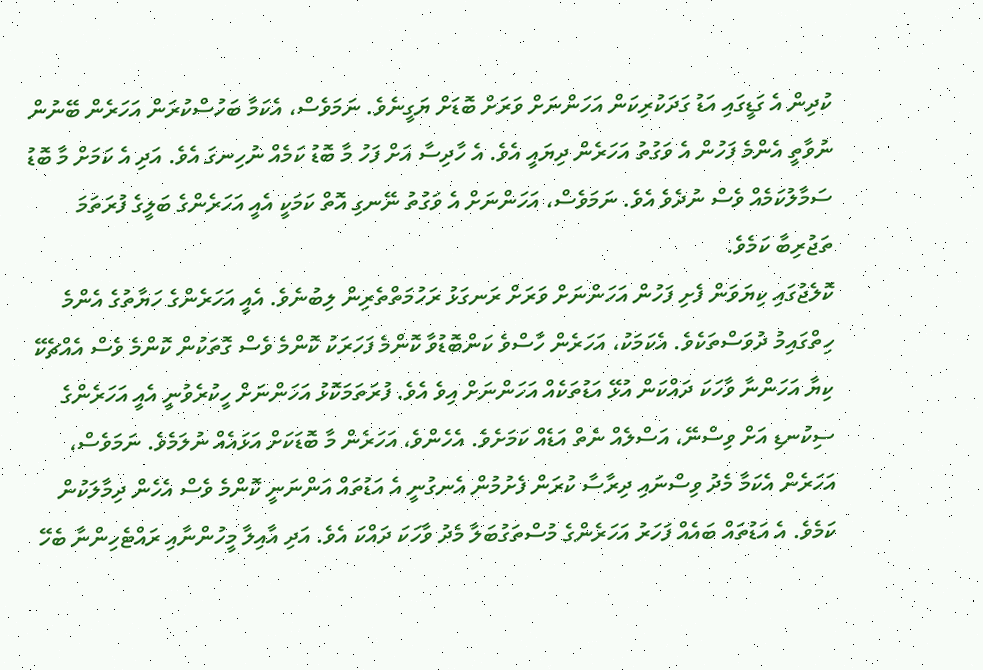ކުދިން އެ ގަޑީގައި އަޑު ގަދަކުރިކަން އަހަންނަށް ވަރަށް ބޮޑަށް ޔަގީނެވެ. ނަމަވެސް، އެކަމާ ބަހުސްކުރަން އަހަރެން ބޭނުން ނުވާތީ އެންމެ ފަހުން އެ ވަގުތު އަހަރެން ދިޔައީ އެވެ. އެ ހާދިސާ އަށް ފަހު މާ ބޮޑު ކަމެއް ނުހިނގަ އެވެ. އަދި އެ ކަމަށް މާ ބޮޑު ސަމާލުކަމެއް ވެސް ނުދެވެ އެވެ. ނަމަވެސް، އަހަންނަށް އެ ވަގުތު ނޭނގި އޮތް ކަމަކީ އެއީ އަހަރެންގެ ބަލީގެ ފުރަތަމަ ތަޖުރިބާ ކަމެވެ.
ކޮލެޖުގައި ކިޔަވަން ފެށި ފަހުން އަހަންނަށް ވަރަށް ރަނގަޅު ރަހުމަތްތެރިން ލިބުނެވެ. އެއީ އަހަރެންގެ ހަޔާތުގެ އެންމެ ހިތްގައިމު ދުވަސްތަކެވެ. އެކަމަކު، އަހަރެން ހާސްވެ ކަންބޮޑުވާ ކޮންމެ ފަހަރަކު ކޮންމެ ވެސް ގޮތަކުން ކޮންމެ ވެސް އެއްޗެކޭ ކިޔާ އަހަންނާ ވާހަކަ ދައްކަން އުޅޭ އަޑުތަކެއް އަހަންނަށް އިވެ އެވެ. ފުރަތަމަކޮޅު އަހަންނަށް ހީކުރެވުނީ އެއީ އަހަރެންގެ ސިކުނޑި އަށް ވިސްނޭ، އަސްލެއް ނެތް އަޑެއް ކަމަށެވެ. އެހެންވެ، އަހަރެން މާ ބޮޑަކަށް އަޅައެއް ނުލަމެވެ. ނަމަވެސް، އަހަރެން އެކަމާ މެދު ވިސްނައި ދިރާސާ ކުރަން ފެށުމުން އެނގުނީ އެ އަޑުތައް އަންނަނީ ކޮންމެ ވެސް އެހެން ދިމާލަކުން ކަމެވެ. އެ އަޑުތައް ބައެއް ފަހަރު އަހަރެންގެ މުސްތަގުބަލާ މެދު ވާހަކަ ދައްކަ އެވެ. އަދި އާއިލާ މީހުންނާއި ރައްޓެހިންނާ ބެހޭ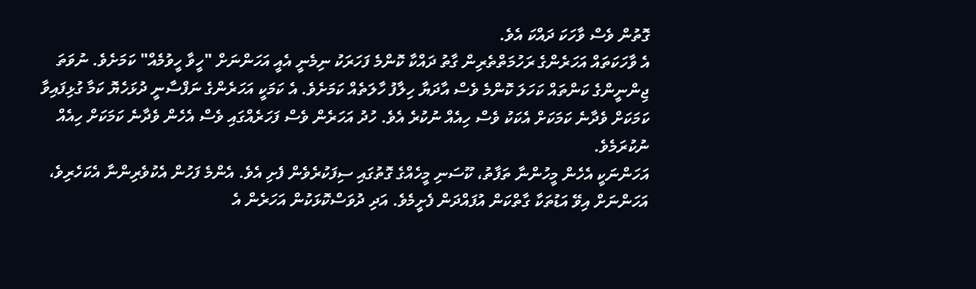ގޮތުން ވެސް ވާހަކަ ދައްކަ އެވެ.
އެ ވާހަކަތައް އަހަރެންގެ ރަހުމަތްތެރިން ގާތު ދައްކާ ކޮންމެ ފަހަރަކު ނިމެނީ އެއީ އަހަންނަށް "ހީވާ ހީވުމެއް" ކަމަށެވެ. ނުވަތަ ޖިންނީންގެ ކަންތައް ކަހަލަ ކޮންމެ ވެސް އާދަޔާ ހިލާފު ހާލަތެއް ކަމަށެވެ. އެ ކަމަކީ އަހަރެންގެ ނަފްސާނީ ދުޅަހެޔޮ ކަމާ ގުޅިފައިވާ ކަމަކަށް ވެދާނެ ކަމަކަށް އެކަކު ވެސް ހިއެއް ނުކުރެ އެވެ. ހުދު އަހަރެން ވެސް ފަހަރެއްގައި ވެސް އެހެން ވެދާނެ ކަމަކަށް ހިއެއް ނުކުރަމެވެ.
އަހަންނަކީ އެހެން މީހުންނާ ތަފާތު، ކޫސަނި މީހެއްގެ ގޮތުގައި ސިފަކުރެވެން ފެށި އެވެ. އެންމެ ފަހުން އެކުވެރިންނާ އެކަހެރިވެ، އަހަންނަށް އިވޭ އަޑުތަކާ ގާތްކަން އުފައްދަން ފެށީމެވެ. އަދި ދުވަސްކޮޅަކުން އަހަރެން އެ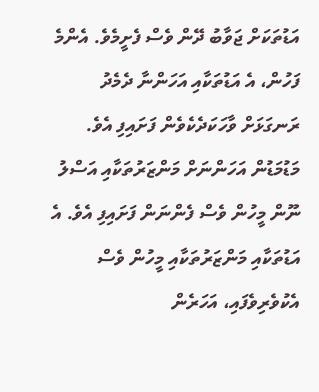އަޑުތަކަށް ޖަވާބު ދޭން ވެސް ފެށީމެވެ. އެންމެ ފަހުން، އެ އަޑުތަކާއި އަހަންނާ ދެމެދު ރަނގަޅަށް ވާހަކަދެކެވެން ފަށައިފި އެވެ. މަޑުމަޑުން އަހަންނަށް މަންޒަރުތަކާއި އަސްލު ނޫން މީހުން ވެސް ފެންނަން ފަށައިފި އެވެ. އެ އަޑުތަކާއި މަންޒަރުތަކާއި މީހުން ވެސް އެކުވެރިވެފައި، އަހަރެން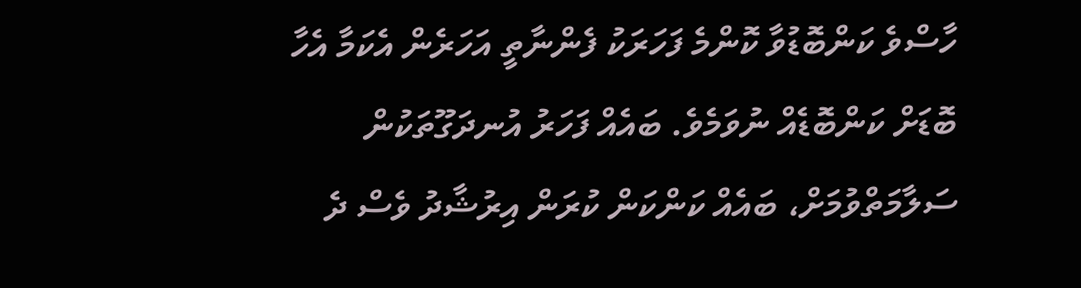ހާސްވެ ކަންބޮޑުވާ ކޮންމެ ފަހަރަކު ފެންނާތީ އަހަރެން އެކަމާ އެހާ ބޮޑަށް ކަންބޮޑެއް ނުވަމެވެ. ބައެއް ފަހަރު އުނދަގޫތަކުން ސަލާމަތްވުމަށް، ބައެއް ކަންކަން ކުރަން އިރުޝާދު ވެސް ދެ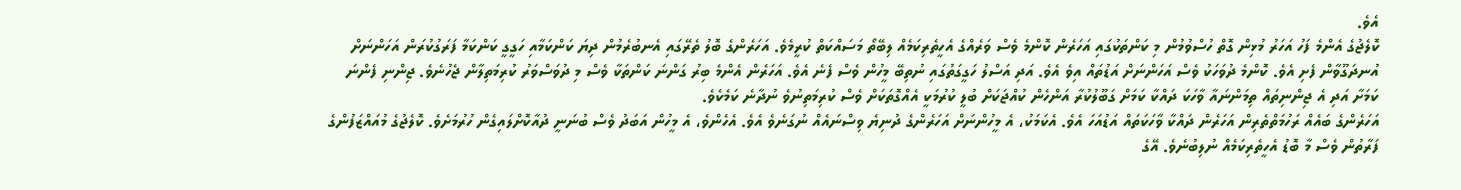އެވެ.
ކޮލެޖުގެ އެންމެ ފަހު އަހަރު މުޅިން ގޮތް ހުސްވުމުން މި ކަންތަކުގައި އަހަރެން ކޮންމެ ވެސް ވަރެއްގެ އެހީތެރިކަމެއް ލިބޭތޯ މަސައްކަތް ކުރީމެވެ. އަހަރެންގެ ބޮލު ތެރޭގައި އެނބުރެމުން ދިޔަ ކަންކަމާއި ހަގީގީ ކަންކަމާ ފަރަގުކުރަން އަހަންނަށް އުނދަގޫވާން ފެށި އެވެ. ކޮންމެ ދުވަހަކު ވެސް އަހަންނަށް އަޑުތައް އިވެ އެވެ. އަދި އަސްލު ހަގީގަތުގައި ނުތިބޭ މީހުން ވެސް ފެނެ އެވެ. އަހަރެން އެންމެ ބިރު ގަންނަ ކަންތަކާ ވެސް މި ދުވަސްވަރު ކުރިމަތިލާން ޖެހުނެވެ. ޖިންނި ފެންނަ ކަމަށާ އަދި އެ ޖިންނިތައް ތިމަންނައާ ވާހަކަ ދައްކާ ކަމަށް ގަބޫލުކުރާ އަންހެން ކުއްޖަކަށް ބުލީ ކުރުމަކީ އެއްގޮތަކަށް ވެސް ކުރިމަތިނުވެ ނުދާނެ ކަމެކެވެ.
އަހަރެންގެ ބައެއް ރަހުމަތްތެރިން އަހަރެން ދައްކާ ވާހަކަތައް އަޑުއަހަ އެވެ. އެކަމަކު، އެ މީހުންނަށް އަހަރެންގެ ދުނިޔެ ވިސްނައެއް ނުގަނެވެ އެވެ. އެހެންވެ، އެ މީހުން އަބަދު ވެސް ބުނަނީ ދުއާކޮށްލައިގެން ހުރުމަށެވެ. ކޮލެޖުގެ މުއައްޒަފުންގެ ފަރާތުން ވެސް މާ ބޮޑު އެހީތެރިކަމެއް ނުލިބުނެވެ. އޭގެ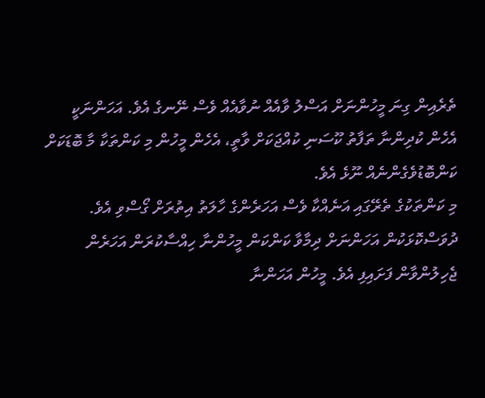ތެރެއިން ގިނަ މީހުންނަށް އަސްލު ވާއެއް ނުވާއެއް ވެސް ނޭނގެ އެވެ. އަހަންނަކީ އެހެން ކުދިންނާ ތަފާތު ކޫސަނި ކުއްޖަކަށް ވާތީ، އެހެން މީހުން މި ކަންތަކާ މާ ބޮޑަކަށް ކަންބޮޑުވެގެންނެއް ނޫޅެ އެވެ.
މި ކަންތަކުގެ ތެރޭގައި އަނެއްކާ ވެސް އަހަރެންގެ ހާލަތު އިތުރަށް ގޯސްވި އެވެ. ދުވަސްކޮޅަކުން އަހަންނަށް ދިމާވާ ކަންކަން މީހުންނާ ހިއްސާކުރަން އަހަރެން ޖެހިލުންވާން ފަށައިފި އެވެ. މީހުން އަހަންނާ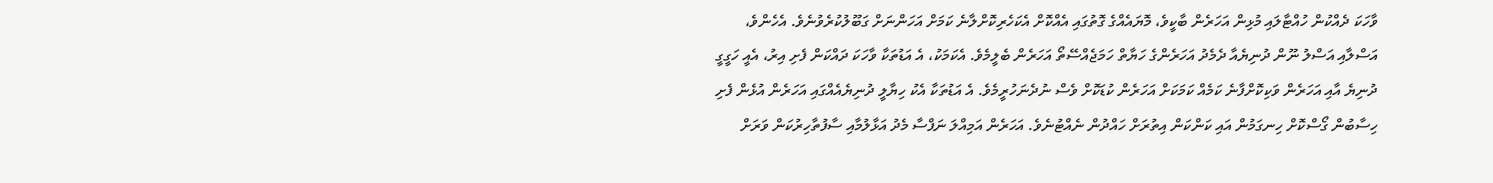ވާހަކަ ދެއްކުން ހުއްޓާލައި މުޅިން އަހަރެން ބާކީވެ، މޮޔައެއްގެ ގޮތުގައި އެއްކޮށް އެކަހެރިކޮށްލާނެ ކަމަށް އަހަންނަށް ގަބޫލުކުރެވުނެވެ. އެހެންވެ، އަސްލާއި އަސްލު ނޫން ދުނިޔެއާ ދެމެދު އަހަރެންގެ ހަޔާތް ހަމަޖެއްސޭތޯ އަހަރެން ބެލީމެވެ. އެކަމަކު، އެ އަޑުތަކާ ވާހަކަ ދައްކަން ފެށި އިރު، އެއީ ހަގީގީ ދުނިޔެ އާއި އަހަރެން ވަކިކޮށްފާނެ ކަމެއް ކަމަކަށް އަހަރެން ކުޑަކޮށް ވެސް ނުދެނަހުރީމެވެ. އެ އަޑުތަކާ އެކު ހިޔާލީ ދުނިޔެއެއްގައި އަހަރެން އުޅެން ފެށި ހިސާބުން ގޯސްކޮށް ހިނގަމުން އައި ކަންކަން އިތުރަށް ހައްދުން ނެއްޓުނެވެ. އަހަރެން އަމިއްލަ ނަފްސާ މެދު އަޅާލުމާއި ސާފުތާހިރުކަން ވަރަށް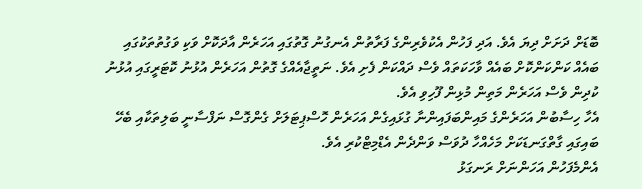ބޮޑަށް ދަށަށް ދިޔަ އެވެ. އަދި ފަހުން އެކުވެރިންގެ ފަރާތުން އެނގުނު ގޮތުގައި އަހަރެން އާދަކޮށް ވަކި ވަގުތުތަކުގައި ބައެއް ކަންކަންކޮށް ބައެއް ވާހަކަތައް ވެސް ދައްކަން ފެށި އެވެ. ނަތީޖާއެއްގެ ގޮތުން އަހަރެން އުޅުނު ކޮޓަރީގައި އުޅުނު ކުދިން ވެސް އަހަރެން މަތިން މުޅިން ފޫހިވި އެވެ.
އެހާ ހިސާބުން އަހަރެންގެ މައިންބަފައިންނާ ގުޅައިގެން އަހަރެން ހޮސްޕިޓަލަށް ގެންގޮސް ނަފްސާނީ ބަލިތަކާއި ބެހޭ ބައިގައި ގާތްގަނޑަކަށް މަހެއްހާ ދުވަސް ވަންދެން އެޑްމިޓްކުރި އެވެ.
އެންމެފަހުން އަހަންނަށް ރަނގަޅު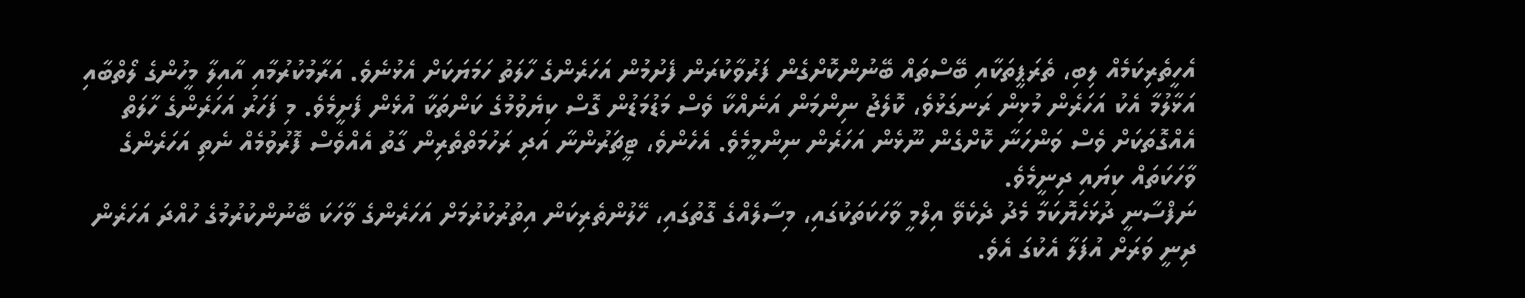އެހީތެރިކަމެއް ލިބި، ތެރަޕީތަކާއި ބޭސްތައް ބޭނުންކޮށްގެން ފަރުވާކުރަން ފެށުމުން އަހަރެންގެ ހާލަތު ހަމަޔަކަށް އެޅުނެވެ. އަރާމުކުރުމާއި އާއިލާ މީހުންގެ ލޯތްބާއި އަޅާލުމާ އެކު އަހަރެން މުޅިން ރަނގަޅުވެ، ކޮލެޖު ނިންމަން އަނެއްކާ ވެސް މަޑުމަޑުން ގޮސް ކިޔެވުމުގެ ކަންތަކާ އުޅެން ފެށީމެވެ. މި ފަހަރު އަހަރެންގެ ހާލަތް އެއްގޮތަކަށް ވެސް ވަންހަނާ ކޮށްގެން ނޫޅެން އަހަރެން ނިންމީމެވެ. އެހެންވެ، ޓީޗަރުންނާ އަދި ރަހުމަތްތެރިން ގާތު އެއްވެސް ފޮރުވުމެއް ނެތި އަހަރެންގެ ވާހަކަތައް ކިޔައި ދިނީމެވެ.
ނަފްސާނީ ދުޅަހެޔޮކަމާ މެދު ދެކެވޭ އިލްމީ ވާހަކަތަކުގައި، މިސާލެއްގެ ގޮތުގައި، ހޭލުންތެރިކަން އިތުރުކުރުމަށް އަހަރެންގެ ވާހަކަ ބޭނުންކުރުމުގެ ހުއްދަ އަހަރެން ދިނީ ވަރަށް އުފަލާ އެކުގަ އެވެ.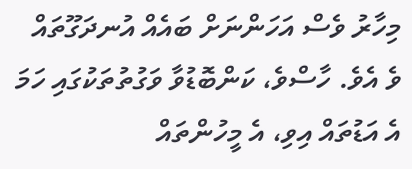މިހާރު ވެސް އަހަންނަށް ބައެއް އުނދަގޫތައް ވެ އެވެ. ހާސްވެ، ކަންބޮޑުވާ ވަގުތުތަކުގައި ހަމަ އެ އަޑުތައް އިވި، އެ މީހުންތައް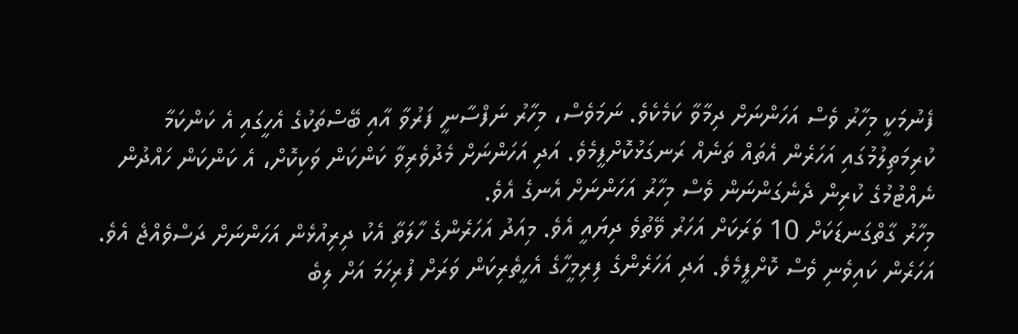ފެނުމަކީ މިހާރު ވެސް އަހަންނަށް ދިމާވާ ކަމެކެވެ. ނަމަވެސް، މިހާރު ނަފްސާނީ ފަރުވާ އާއި ބޭސްތަކުގެ އެހީގައި އެ ކަންކަމާ ކުރިމަތިލުމުގައި އަހަރެން އެތައް ތަނެއް ރަނގަޅުކޮށްފީމެވެ. އަދި އަހަންނަށް މެދުވެރިވާ ކަންކަން ވަކިކޮށް، އެ ކަންކަން ހައްދުން ނެއްޓުމުގެ ކުރިން ދެނެގަންނަން ވެސް މިހާރު އަހަންނަށް އެނގެ އެވެ.
މިހާރު ގާތްގަނޑަކަށް 10 ވަރަކަށް އަހަރު ވޭތުވެ ދިޔައީ އެވެ. މިއަދު އަހަރެންގެ ހާލަތާ އެކު ދިރިއުޅެން އަހަންނަށް ދަސްވެއްޖެ އެވެ. އަހަރެން ކައިވެނި ވެސް ކޮށްފީމެވެ. އަދި އަހަރެންގެ ފިރިމީހާގެ އެހީތެރިކަން ވަރަށް ފުރިހަމަ އަށް ލިބެ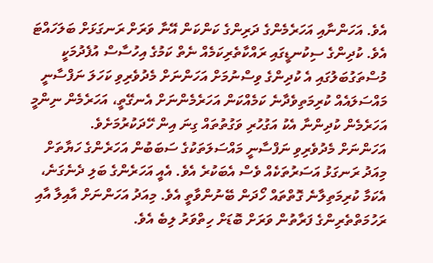އެވެ. އަހަންނާއި އަހަރެމެންގެ ދަރިންގެ ކަންކަން އޭނާ ވަރަށް ރަނގަޅަށް ބަލަހައްޓަ އެވެ. ކުދިންގެ ސިކުނޑީގައި ރައްކާތެރިކަމެއް ނެތް ކަމުގެ އިހުސާސް އުފެދުމަކީ މުސްތަގުބަލުގައި އެ ކުދިންގެ ވިސްނުމަށް އަހަންނަށް މެދުވެރިވި ކަހަލަ ނަފްސާނީ މައްސަލައެއް ކުރިމަތިވެދާނެ ކަމެއްކަން އަހަރެމެންނަށް އެނގޭތީ، އަހަރެމެން ނިންމީ އަހަރެމެން ކުދިންނާ އެކު އަގުހުރި ވަގުތުތައް ގިނަ އިން ހޭދަކުރުމަށެވެ.
އަހަންނަށް މެދުވެރިވި ނަފްސާނީ މައްސަލަތަކުގެ ސަބަބުން އަހަރެންގެ ހަޔާތަށް މިއަދު ރަނގަޅު އަސަރުތަކެއް ވެސް އެބަކުރެ އެވެ. އެއީ އަހަރެންގެ ބަލި ދެނެގަނެ، އެކަމާ ކުރިމަތިލާނެ ގޮތްތައް ހޯދަން ބޭނުންވާތީ އެވެ. މިއަދު އަހަންނަށް އާއިލާ އާއި ރަހުމަތްތެރިންގެ ފަރާތުން ވަރަށް ބޮޑަށް ހިތްވަރު ލިބެ އެވެ.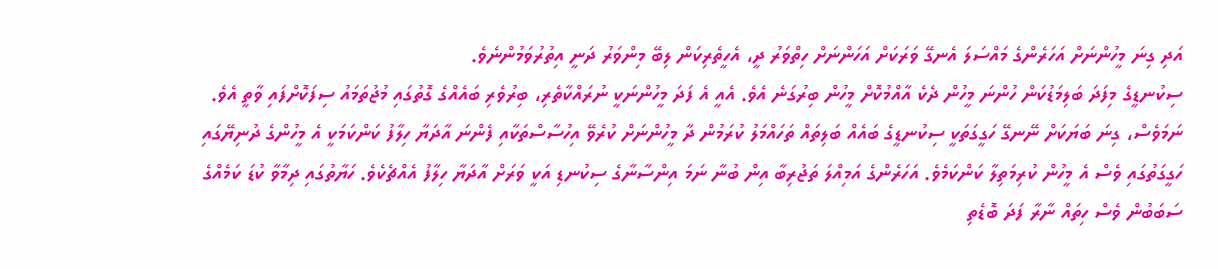އަދި ގިނަ މީހުންނަށް އަހަރެންގެ މައްސަލަ އެނގޭ ވަރަކަށް އަހަންނަށް ހިތްވަރު ދީ، އެހީތެރިކަން ލިބޭ މިންވަރު ދަނީ އިތުރުވަމުންނެވެ.
ސިކުނޑީގެ މިފަދަ ބަލިމަޑުކަން ހުންނަ މީހުން ދެކެ އާއްމުކޮށް މީހުން ބިރުގަނެ އެވެ. އެއީ އެ ފަދަ މީހުންނަކީ ނުރައްކާތެރި، ބިރުވެރި ބައެއްގެ ގޮތުގައި މުޖުތަމައު ސިފަކޮށްފައި ވާތީ އެވެ. ނަމަވެސް، ގިނަ ބަޔަކަށް ނޭނގޭ ހަގީގަތަކީ ސިކުނޑީގެ ބައެއް ބަލިތައް ތަހައްމަލު ކުރަމުން ދާ މީހުންނަށް ކުރެވޭ އިހުސާސްތަކާއި ފެންނަ އާދަޔާ ހިލާފު ކަންކަމަކީ އެ މީހުންގެ ދުނިޔޭގައި ހަގީގަތުގައި ވެސް އެ މީހުން ކުރިމަތިލާ ކަންކަމެވެ. އަހަރެންގެ އަމިއްލަ ތަޖުރިބާ އިން ބުނާ ނަމަ އިންސާނާގެ ސިކުނޑި އަކީ ވަރަށް އާދަޔާ ހިލާފު އެއްޗެކެވެ. ހަޔާތުގައި ދިމާވާ ކުޑަ ކަމެއްގެ ސަބަބުން ވެސް ހިތައް ނާރާ ފަދަ ބޮޑެތި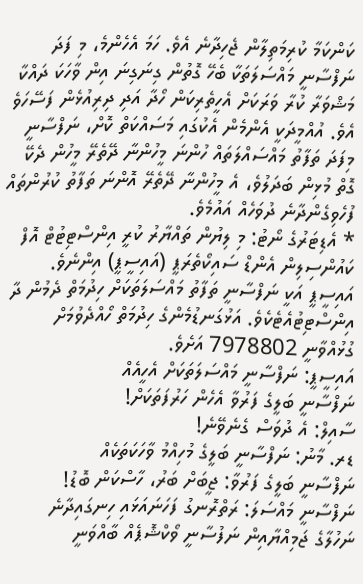ކަންކަމާ ކުރިމަތިލާން ޖެހިދާނެ އެވެ. ހަމަ އެހެންމެ، މި ފަދަ ނަފްސާނީ މައްސަލަތަކާ ބެހޭ ގޮތުން ގިނަގިނަ އިން ވާހަކަ ދައްކާ މަޝްވަރާ ކުރާ ވަރަކަށް އެހީތެރިކަން ހޯދާ އަދި ދިރިއުޅެން ފަސޭހަވެ އެވެ. އުއްމީދަކީ އެންމެން އެކުގައި މަސައްކަތް ކޮށް، ނަފްސާނީ މިފަދަ ތަފާތު މައްސައްލަތައް ހުންނަ މީހުންނާ ދޭތެރޭ މީހުން ދެކޭ ގޮތް މުޅިން ބަދަލުވެ، އެ މީހުންނާ ދޭތެރޭ އޮންނަ ތަފާތު ކުރުންތައް ފުހެވިގެންދާނެ ދުވަހެއް އައުމެވެ.
* އެޑިޓަރުގެ ނޯޓު: މި ލިޔުން ތައްޔާރު ކުރީ އިންސްޓިޓުޓް އޮފް ކައުންސިލިން އެންޑް ސައިކޯތެރަޕީ (އައިސީޕީ) އިންނެވެ. އައިސީޕީ އަކީ ނަފްސާނީ ތަފާތު މައްސަލަތަކަށް ހިދުމަތް ދެމުން ދާ އިންސްޓިޓުއެޓެކެވެ. އަޅުގަނޑުމެންގެ ހިދުމަތް ހޯއްދެވުމަށް ގުޅުއްވާނީ 7978802 އަށެވެ.
އައިސީޕީ: ނަފްސާނީ މައްސަލަތަކަށް އެހީއެއް
ނަފްސާނީ ބަލީގެ ފަރުވާ އެހެން ހަރުފަތަކަށް!
ސާއިލް: އެ ދުވަސް ގެނެވޭނެ!
ޑރ. މާނު: ނަފްސާނީ ބަލީގެ މުހިއްމު ވާހަކަތަކެއް
ނަފްސާނީ ބަލީގެ ފަރުވާ: ޖީބަށް ބަރު، ހާސްކަން ބޮޑު!
ނަފްސާނީ މައްސަލަ: ރަތްރޮނގު ފަހަނައަޅައި ހިނގައިދާނެ
ނަހުލާގެ ޖަމިއްޔާއިން ނަފުސާނީ ވޯކްޝޮޕެއް ބާއްވަނީ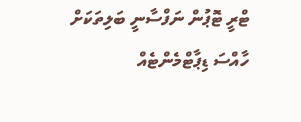ޓްރީ ޓޮޕުން ނަފްސާނީ ބަލިތަކަށް ހާއްސަ ޑިޕާޓްމެންޓެއް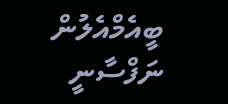ބީއެމްއެލުން ނަފްސާނީ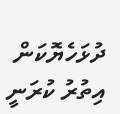ދުޅަހެޔޮކަން އިތުރު ކުރަނީ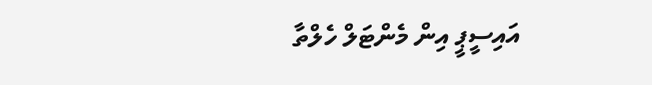އައިސީޕީ އިން މެންޓަލް ހެލްތާ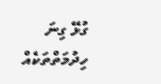ގުޅޭ ގިނަ ހިދުމަތްތަކެއް